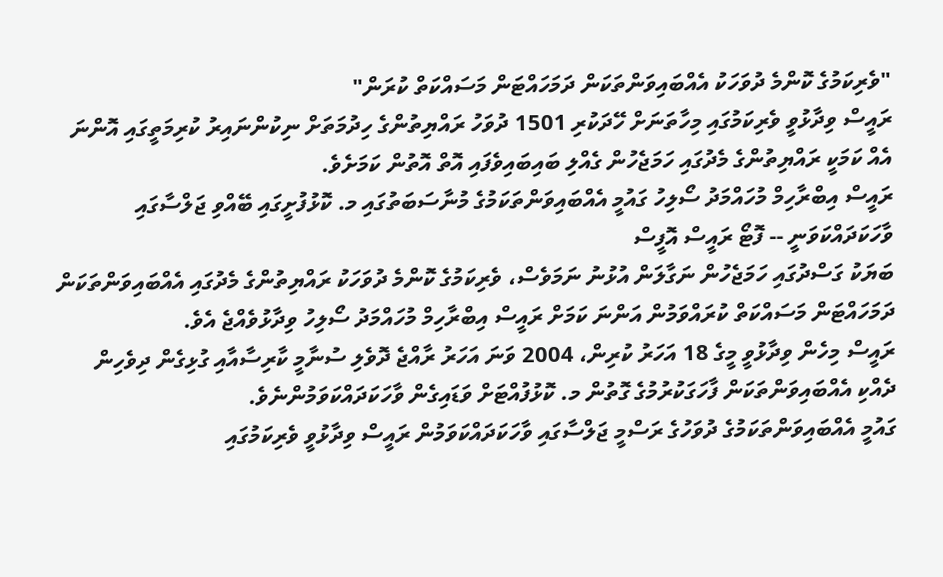"ވެރިކަމުގެ ކޮންމެ ދުވަހަކު އެއްބައިވަންތަކަން ދަމަހައްޓަން މަސައްކަތް ކުރަން"
ރައީސް ވިދާޅުވީ ވެރިކަމުގައި މިހާތަނަށް ހޭދަކުރި 1501 ދުވަހު ރައްޔިތުންގެ ހިދުމަތަށް ނިކުންނައިރު ކުރިމަތީގައި އޮންނަ އެއް ކަމަކީ ރައްޔިތުންގެ މެދުގައި ހަމަޖެހުން ގެއްލި ބައިބައިވެފައި އޮތް އޮތުން ކަމަށެވެ.
ރައީސް އިބްރާހިމް މުހައްމަދު ސޯލިހު ގައުމީ އެއްބައިވަންތަކަމުގެ މުނާސަބަތުގައި މ. ކޮޅުފުށީގައި ބޭއްވި ޖަލްސާގައި ވާހަކަދައްކަވަނީ -- ފޮޓޯ ރައީސް އޮފީސް
ބަޔަކު ގަސްދުގައި ހަމަޖެހުން ނަގާލަން އުޅުނު ނަމަވެސް، ވެރިކަމުގެ ކޮންމެ ދުވަހަކު ރައްޔިތުންގެ މެދުގައި އެއްބައިވަންތަކަން ދަމަހައްޓަން މަސައްކަތް ކުރައްވަމުން އަންނަ ކަމަށް ރައީސް އިބްރާހިމް މުހައްމަދު ސޯލިހު ވިދާޅުވެއްޖެ އެވެ.
ރައީސް މިހެން ވިދާޅުވީ މީގެ 18 އަހަރު ކުރިން، 2004 ވަނަ އަހަރު ރާއްޖެ ދޮވެލި ސުނާމީ ކާރިސާއާއި ގުޅިގެން ދިވެހިން ދެއްކި އެއްބައިވަންތަކަން ފާހަގަކުރުމުގެ ގޮތުން މ. ކޮޅުފުއްޓަށް ވަޑައިގެން ވާހަކަދައްކަވަމުންނެވެ.
ގައުމީ އެއްބައިވަންތަކަމުގެ ދުވަހުގެ ރަސްމީ ޖަލްސާގައި ވާހަކަދައްކަވަމުން ރައީސް ވިދާޅުވީ ވެރިކަމުގައި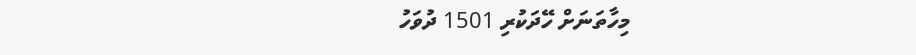މިހާތަނަށް ހޭދަކުރި 1501 ދުވަހު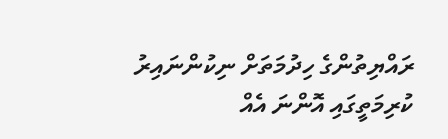ރައްޔިތުންގެ ހިދުމަތަށް ނިކުންނައިރު ކުރިމަތީގައި އޮންނަ އެއް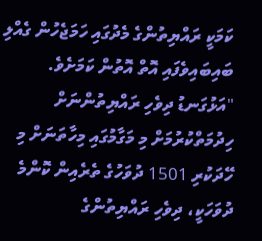ކަމަކީ ރައްޔިތުންގެ މެދުގައި ހަމަޖެހުން ގެއްލި ބައިބައިވެފައި އޮތް އޮތުން ކަމަށެވެ.
"އަޅުގަނޑު ދިވެހި ރައްޔިތުންނަށް ހިދުމަތްކުރުމަށް މި މަގާމުގައި މިހާތަނަށް މި ހޭދަކުރި 1501 ދުވަހުގެ ތެރެއިން ކޮންމެ ދުވަހަކީ، ދިވެހި ރައްޔިތުންގެ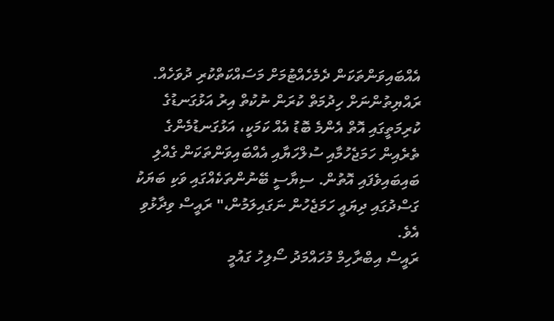އެއްބައިވަންތަކަން ދެމެހެއްޓުމަށް މަސައްކަތްކުރި ދުވަހެއް. ރައްޔިތުންނަށް ހިދުމަތް ކުރަން ނުކުތް އިރު އަޅުގަނޑުގެ ކުރިމަތީގައި އޮތް އެންމެ ބޮޑު އެއް ކަމަކީ، އަޅުގަނޑުމެންގެ ތެރެއިން ހަމަޖެހުމާއި ސުލްހަޔާއި އެއްބައިވަންތަކަން ގެއްލި ބައިބައިވެފައި އޮތުން. ސިޔާސީ ބޭނުންތަކެއްގައި ވަކި ބަޔަކު ގަސްދުގައި ދިޔައީ ހަމަޖެހުން ނަގައިލަމުން،" ރައީސް ވިދާޅުވި އެވެ.
ރައީސް އިބްރާހިމް މުހައްމަދު ސޯލިހު ގައުމީ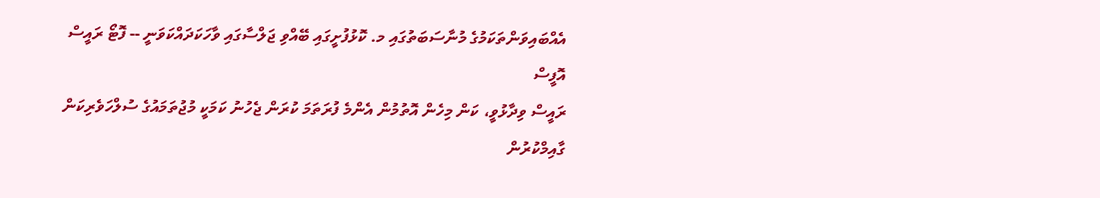އެއްބައިވަންތަކަމުގެ މުނާސަބަތުގައި މ. ކޮޅުފުށީގައި ބޭއްވި ޖަލްސާގައި ވާހަކަދައްކަވަނީ -- ފޮޓޯ ރައީސް އޮފީސް
ރައީސް ވިދާޅުވީ، ކަން މިހެން އޮތުމުން އެންމެ ފުރަތަމަ ކުރަން ޖެހުނު ކަމަކީ މުޖުތަމައުގެ ސުލްހަވެރިކަން ގާއިމްކުރުން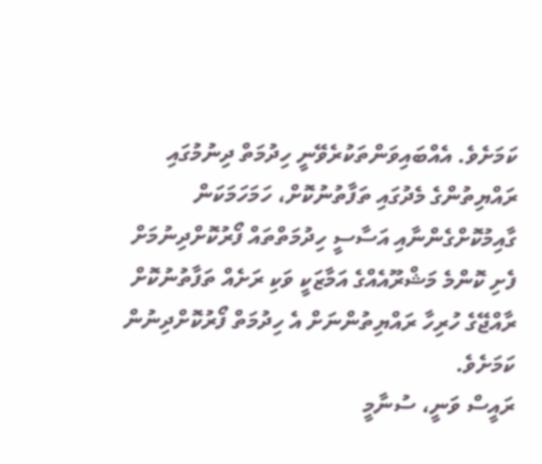ކަމަށެވެ. އެއްބައިވަންތަކުރެވޭނީ ހިދުމަތް ދިނުމުގައި ރައްޔިތުންގެ މެދުގައި ތަފާތުނުކޮށް، ހަމަހަމަކަން ގާއިމުކޮށްގެންނާއި އަސާސީ ހިދުމަތްތައް ފޯރުކޮށްދިނުމަށް ފެށި ކޮންމެ މަޝްރޫއެއްގެ އަމާޒަކީ ވަކި ރަށެއް ތަފާތުނުކޮށް ރާއްޖޭގެ ހުރިހާ ރައްޔިތުންނަށް އެ ހިދުމަތް ފޯރުކޮށްދިނުން ކަމަށެވެ.
ރައީސް ވަނީ، ސުނާމީ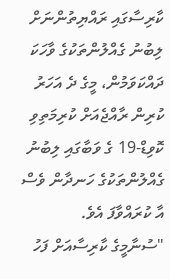ކާރިސާގައި ރައްޔިތުންނަށް ލިބުނު ގެއްލުންތަކުގެ ވާހަކަ ދައްކަވަމުން، މީގެ ދެ އަހަރު ކުރިން ރާއްޖެއަށް ކުރިމަތިވި ކޮވިޑް-19 ގެ ވަބާގައި ލިބުނު ގެއްލުންތަކުގެ ހަނދާން ވެސް އާ ކުރައްވާފަ އެވެ.
"ސުނާމީގެ ކާރިސާއަށް ފަހު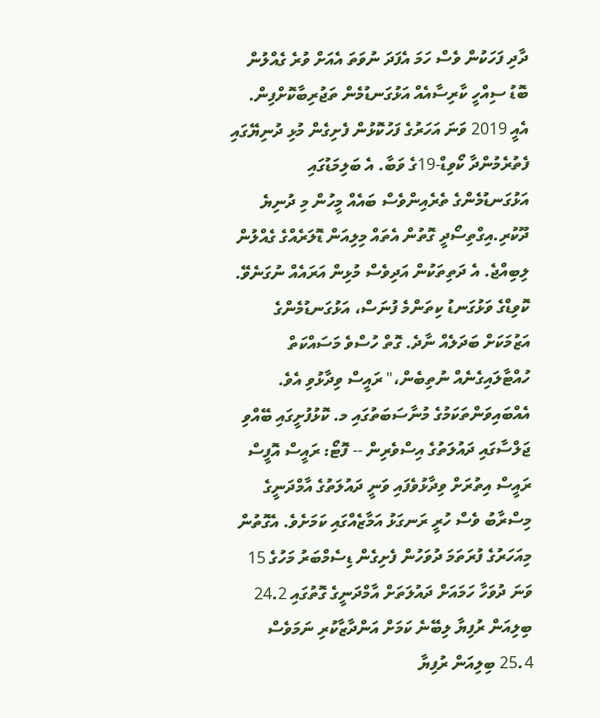ދާދި ފަހަކުން ވެސް ހަމަ އެފަދަ ނުވަތަ އެއަށް ވުރެ ގެއްލުން ބޮޑު ސިއްހީ ކާރިސާއެއް އަޅުގަނޑުމެން ތަޖުރިބާކޮށްފިން. އެއީ 2019 ވަނަ އަހަރުގެ ފަހުކޮޅުން ފެށިގެން މުޅި ދުނިޔޭގައި ފެތުރެމުންދާ ކޯވިޑް-19ގެ ވަބާ. އެ ބަލިމަޑުގައި އަޅުގަނޑުމެންގެ ތެރެއިންވެސް ބައެއް މީހުން މި ދުނިޔެ ދޫކުރި.އިގްތިސޯދީ ގޮތުން އެތައް މިލިއަން ޑޮލަރެއްގެ ގެއްލުން ލިބިއްޖެ. އެ ދަތިތަކުން އަދިވެސް މުޅިން އަރައެއް ނުގަނެވޭ. ކޮވިޑްގެ ވަޅުގަނޑު ކިތަންމެ ފުނަސް، އަޅުގަނޑުމެންގެ އަޒުމަކަށް ބަދަލެއް ނާދެ. ގޮތް ހުސްވެ މަސައްކަތް ހުއްޓާލައިގެނެއް ނުތިބެން،" ރައީސް ވިދާޅުވި އެވެ.
އެއްބައިވަންތަކަމުގެ މުނާސަބަތުގައި މ. ކޮޅުފުށީގައި ބޭއްވި ޖަލްސާގައި ދައުލަތުގެ އިސްވެރިން -- ފޮޓޯ: ރައީސް އޮފީސް
ރައީސް އިތުރަށް ވިދާޅުވެފައި ވަނީ ދައުލަތުގެ އާމްދަނީގެ މިސްރާބު ވެސް ހުރީ ރަނގަޅު އަމާޒެއްގައި ކަމަށެވެ. އެގޮތުން މިއަހަރުގެ ފުރަތަމަ ދުވަހުން ފެށިގެން ޑިސެމްބަރު މަހުގެ 15 ވަނަ ދުވަހާ ހަމައަށް ދައުލަތަށް އާމްދަނީގެ ގޮތުގައި 24.2 ބިލިއަން ރުފިޔާ ލިބޭނެ ކަމަށް އަންދާޒާކުރި ނަމަވެސް 25.4 ބިލިއަން ރުފިޔާ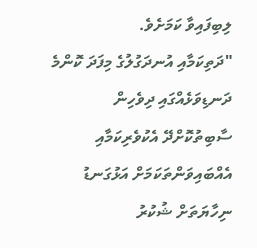ލިބިފައިވާ ކަމަށެވެ.
"ދަތިކަމާއި އުނދަގުލުގެ މިފަދަ ކޮންމެ ދަނޑިވަޅެއްގައި ދިވެހިން ސާބިތުކޮށްދޭ އެކުވެރިކަމާއި އެއްބައިވަންތަކަމަށް އަޅުގަނޑު ނިހާޔަތަށް ޝުކުރު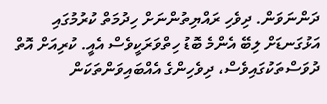ދަންނަވަން. ދިވެހި ރައްޔިތުންނަށް ހިދުމަތް ކުރުމުގައި އަޅުގަނޑަށް ލިބޭ އެންމެ ބޮޑު ހިތްވަރަކީވެސް އެއީ. ކުރިއަށް އޮތް ދުވަސްތަކުގައިވެސް، ދިވެހިންގެ އެއްބައިވަންތަކަން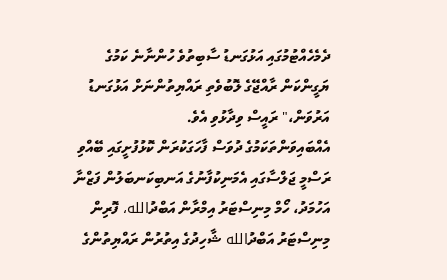ދެމެހެއްޓުމުގައި އަޅުގަނޑު ސާބިތުވެ ހުންނާނެ ކަމުގެ ޔަގީންކަން ރާއްޖޭގެ ލޮބުވެތި ރައްޔިތުންނަށް އަޅުގަނޑު އަރުވަން،" ރައީސް ވިދާޅުވި އެވެ.
އެއްބައިވަންތަކަމުގެ ދުވަސް ފާހަގަކުރަން ކޮޅުފުށީގައި ބޭއްވި ރަސްމީ ޖަލްސާގައި އެމަނިކުފާނުގެ އަނބިކަނބަލުން ފަޒްނާ އަހުމަދު، ހޯމް މިނިސްޓަރު އިމްރާން އަބްދުالله، ފޮރިން މިނިސްޓަރު އަބްދުالله ޝާހިދުގެ އިތުރުން ރައްޔިތުންގެ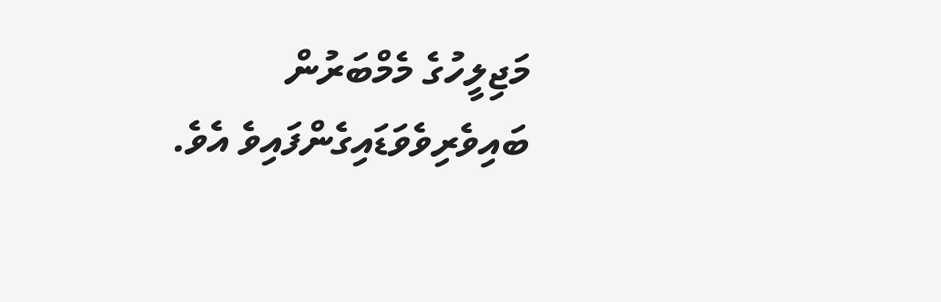މަޖިލީހުގެ މެމްބަރުން ބައިވެރިވެވަޑައިގެންފައިވެ އެވެ.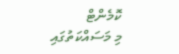ކޮމެންޓް
މި މަސައްކަތުގައި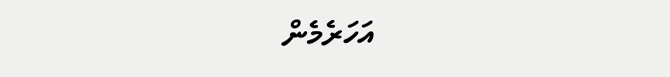އަހަރެމެން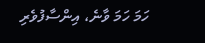ހަމަ ހަމަ ވާނެ، އިންސާފުވެރި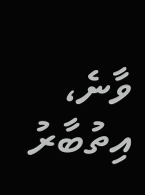ވާނެ، އިތުބާރު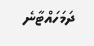ދަމަހައްޓާނެ